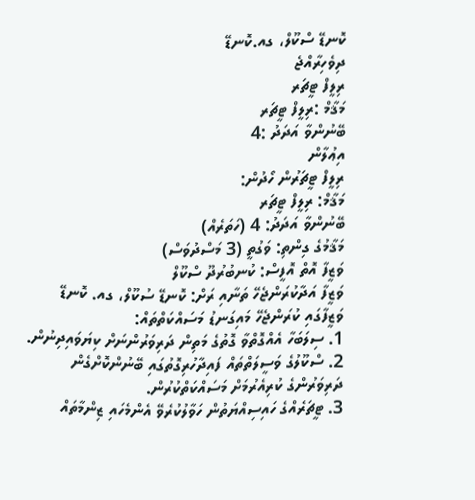ކޮނޑޭ ސްކޫލް، ގއ.ކޮނޑޭ
ދިވެހިރާއްޖެ
ރިލީފް ޓީޗަރ
މަޤާމް :ރިލީފް ޓީޗަރ
ބޭނުންވާ އަދަދު :4
އިޢުލާން
ރިލީފް ޓީޗަރުން ހޯދުން:
މަޤާމް: ރިލީފް ޓީޗަރ
ބޭނުންވާ އަދަދު: 4 (ހަތަރެއް)
މަޤާމުގެ ގިންތި: ވަގުތީ (3 މަސްދުވަސް)
ވަޒީފާ އޮތް އޮފީސް: ކުނބުރުދޫ ސްކޫލް
ވަޒީފާ އަދާކުރަންޖެހޭ ތަނާއި ރަށް: ކޮނޑޭ ސުކޫލް، ގއ. ކޮނޑޭ
ވަޒީފާގައި ކުރަންޖެހޭ މައިގަނޑު މަސައްކަތްތައް:
1. ސިލަބަހާ އެއްގޮތްވާ ގޮތުގެ މަތިން ދަރިވަރުންނަށް ކިޔަވައިދިނުން.
2. ސްކޫލުގެ ވަސީލަތްތައް ފައިދާހުރިގޮތުގައި ބޭނުންކޮށްގެން ދަރިވަރުންގެ ކުރިއެރުމަށް މަސައްކަތްކުރުން.
3. ޓީޗަރެއްގެ ހައިސިއްޔަތުން ހަވާލުކުރެވޭ އެންމެހައި ޒިންމާތައް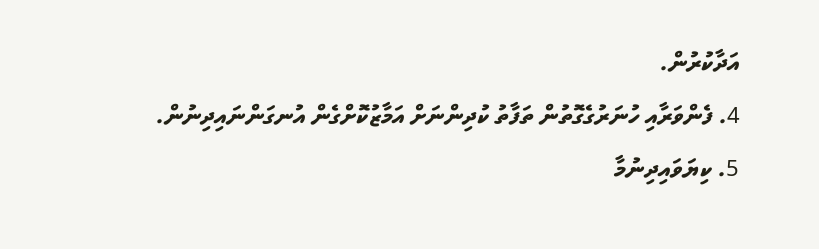އަދާކުރުން.
4. ފެންވަރާއި ހުނަރުގެގޮތުން ތަފާތު ކުދިންނަށް އަމާޒުކޮށްގެން އުނގަންނައިދިނުން.
5. ކިޔަވައިދިނުމާ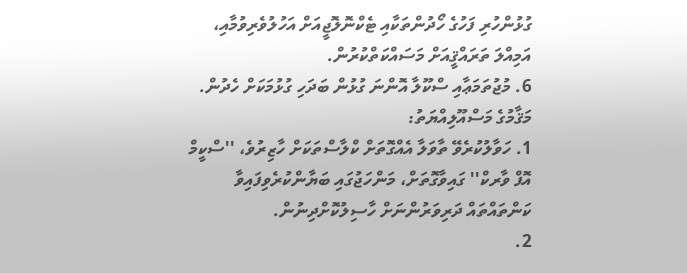ގުޅުންހުރި ފަހުގެ ހޯދުންތަކާއި ޓެކްނޮލޮޖީއަށް އަހުލުވެރިވުމާއި، އަމިއްލަ ތަރައްޤީއަށް މަސައްކަތްކުރުން.
6. މުޖުތަމަޢާއި ސްކޫލާ އޮންނަ ގުޅުން ބަދަހި ގުޅުމަކަށް ހެދުން.
މަޤާމުގެ މަސްއޫލިއްޔަތު:
1. ހަވާލުކުރެވޭ ތާވަލާ އެއްގޮތަށް ކްލާސްތަކަށް ހާޒިރުވެ، ''ސްކީމް އޮފް ވާރކް'' ގައިވާގޮތަށް، މަންހަޖުގައި ބަޔާންކުރެވިފައިވާ ކަންތައްތައް ދަރިވަރުންނަށް ހާސިލުކޮށްދިނުން.
2.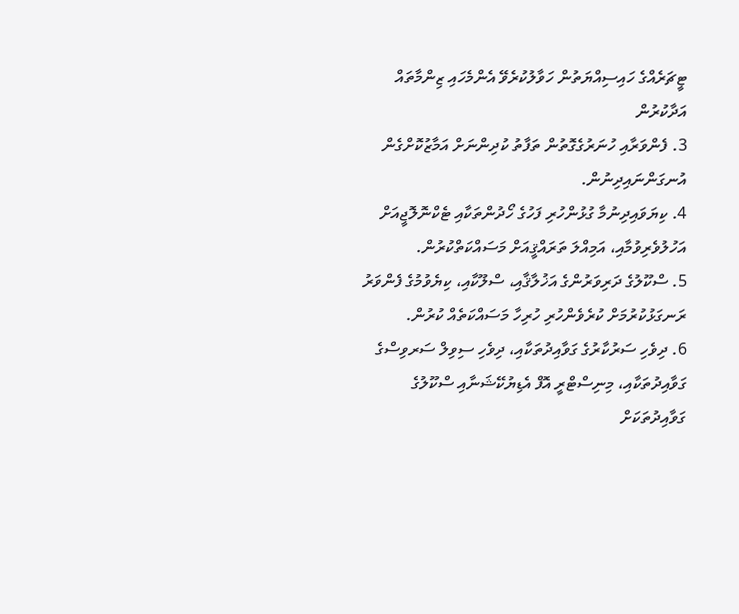ޓީޗަރެއްގެ ހައިސިއްޔަތުން ހަވާލުކުރެވޭ އެންމެހައި ޒިންމާތައް އަދާކުރުން
3. ފެންވަރާއި ހުނަރުގެގޮތުން ތަފާތު ކުދިންނަށް އަމާޒުކޮށްގެން އުނގަންނައިދިނުން.
4. ކިޔަވައިދިނުމާ ގުޅުންހުރި ފަހުގެ ހޯދުންތަކާއި ޓެކްނޮލޮޖީއަށް އަހުލުވެރިވުމާއި، އަމިއްލަ ތަރައްޤީއަށް މަސައްކަތްކުރުން.
5. ސްކޫލުގެ ދަރިވަރުންގެ އަޚުލާޤާއި، ސްލޫކާއި، ކިޔެވުމުގެ ފެންވަރު ރަނގަޅުކުރުމަށް ކުރެވެންހުރި ހުރިހާ މަސައްކަތެއް ކުރުން.
6. ދިވެހި ސަރުކާރުގެ ގަވާއިދުތަކާއި، ދިވެހި ސިވިލް ސަރވިސްގެ ގަވާއިދުތަކާއި، މިނިސްޓްރީ އޮފް އެޑިޔުކޭޝަނާއި ސްކޫލުގެ ގަވާއިދުތަކަށް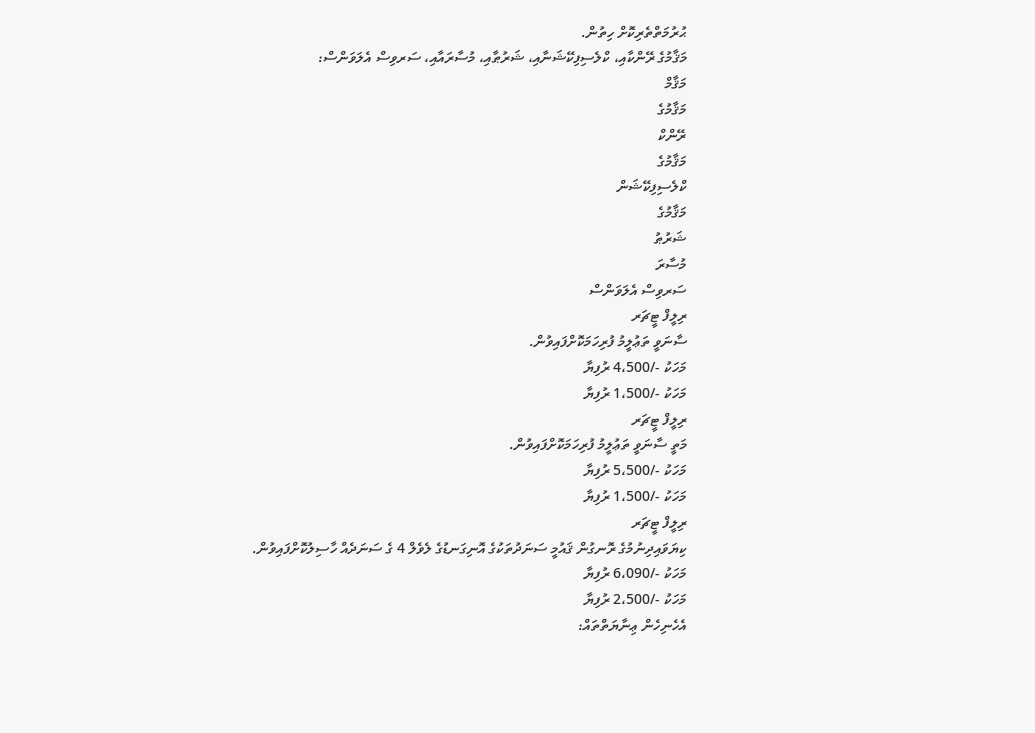ޙުރުމަތްތެރިކޮށް ހިތުން.
މަޤާމުގެ ރޭންކާއި، ކްލެސިފިކޭޝަނާއި، ޝަރުޠާއި، މުސާރައާއި، ސަރވިސް އެލަވަންސް:
މަޤާމް
މަޤާމުގެ
ރޭންކް
މަޤާމުގެ
ކްލެސިފިކޭޝަން
މަޤާމުގެ
ޝަރުޠު
މުސާރަ
ސަރވިސް އެލަވަންސް
ރިލީފް ޓީޗަރ
ސާނަވީ ތަޢުލީމު ފުރިހަމަކޮށްފައިވުން.
މަހަކު -/4،500 ރުފިޔާ
މަހަކު -/1،500 ރުފިޔާ
ރިލީފް ޓީޗަރ
މަތީ ސާނަވީ ތަޢުލީމު ފުރިހަމަކޮށްފައިވުން.
މަހަކު -/5،500 ރުފިޔާ
މަހަކު -/1،500 ރުފިޔާ
ރިލީފް ޓީޗަރ
ކިޔަވައިދިނުމުގެ ރޮނގުން ޤައުމީ ސަނަދުތަކުގެ އޮނިގަނޑުގެ ލެވެލް 4 ގެ ސަނަދެއް ހާސިލުކޮށްފައިވުން.
މަހަކު -/6،090 ރުފިޔާ
މަހަކު -/2،500 ރުފިޔާ
އެހެނިހެން ޢިނާޔަތްތައް: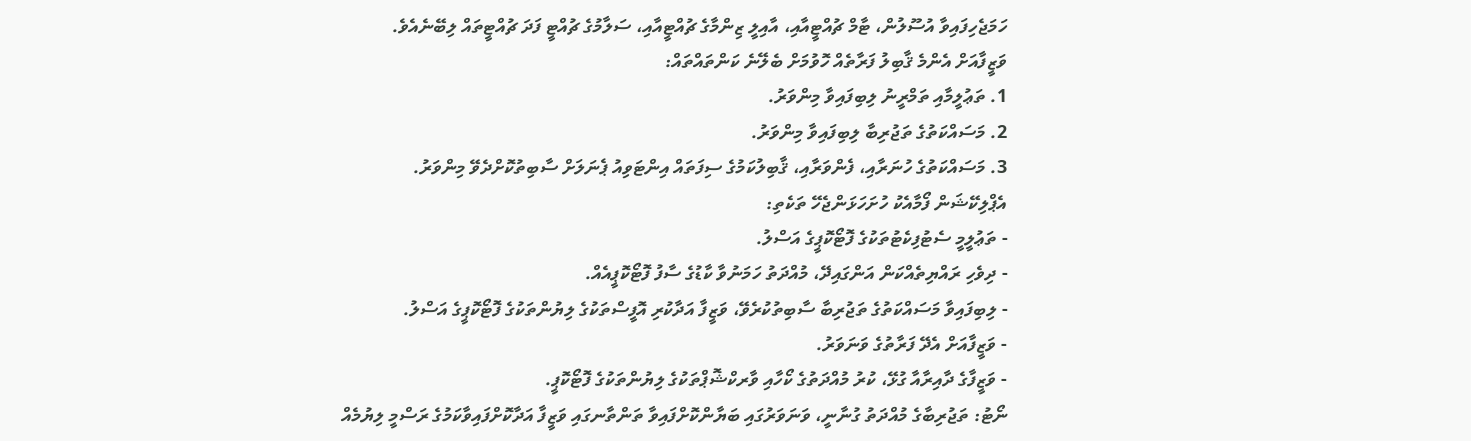ހަމަޖެހިފައިވާ އުސޫލުން، ޓާމް ޗުއްޓީއާއި، އާއިލީ ޒިންމާގެ ޗުއްޓީއާއި، ސަލާމުގެ ޗުއްޓީ ފަދަ ޗުއްޓީތައް ލިބޭނެއެވެ.
ވަޒީފާއަށް އެންމެ ޤާބިލު ފަރާތެއް ހޮވުމަށް ބެލޭނެ ކަންތައްތައް:
1. ތަޢުލީމާއި ތަމްރީނު ލިބިފައިވާ މިންވަރު.
2. މަސައްކަތުގެ ތަޖުރިބާ ލިބިފައިވާ މިންވަރު.
3. މަސައްކަތުގެ ހުނަރާއި، ފެންވަރާއި، ޤާބިލުކަމުގެ ސިފަތައް އިންޓަވިއު ޕެނަލަށް ސާބިތުކޮށްދެވޭ މިންވަރު.
އެޕްލިކޭޝަން ފޯމާއެކު ހުށަހަޅަންޖެހޭ ތަކެތި:
- ތަޢުލީމީ ސެޓުފިކެޓުތަކުގެ ފޮޓޯކޮޕީގެ އަސްލު.
- ދިވެހި ރައްޔިތެއްކަން އަންގައިދޭ، މުއްދަތު ހަމަނުވާ ކާޑުގެ ސާފު ފޮޓޯކޮޕީއެއް.
- ލިބިފައިވާ މަސައްކަތުގެ ތަޖުރިބާ ސާބިތުކުރެވޭ، ވަޒީފާ އަދާކުރި އޮފީސްތަކުގެ ލިޔުންތަކުގެ ފޮޓޯކޮޕީގެ އަސްލު.
- ވަޒީފާއަށް އެދޭ ފަރާތުގެ ވަނަވަރު.
- ވަޒީފާގެ ދާއިރާއާ ގުޅޭ، ކުރު މުއްދަތުގެ ކޯހާއި ވާރކްޝޮޕްތަކުގެ ލިޔުންތަކުގެ ފޮޓޯކޮޕީ.
ނޯޓު: ތަޖުރިބާގެ މުއްދަތު ގުނާނީ، ވަނަވަރުގައި ބަޔާންކޮށްފައިވާ ތަންތާނގައި ވަޒީފާ އަދާކޮށްފައިވާކަމުގެ ރަސްމީ ލިޔުމެއް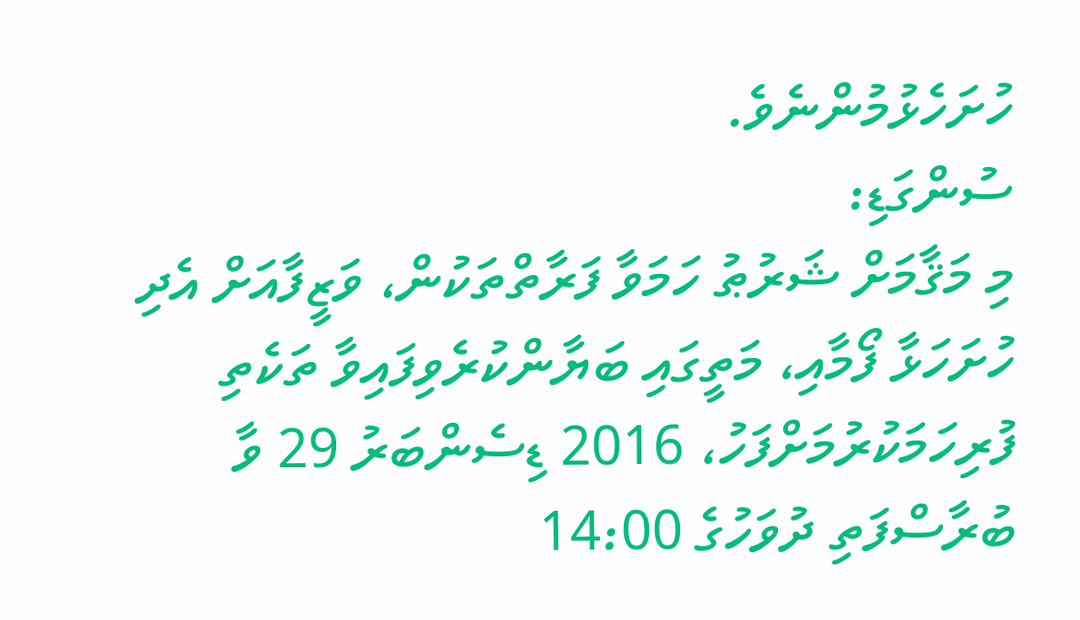ހުށަހެޅުމުންނެވެ.
ސުންގަޑި:
މި މަޤާމަށް ޝަރުޠު ހަމަވާ ފަރާތްތަކުން، ވަޒީފާއަށް އެދި ހުށަހަޅާ ފޯމާއި، މަތީގައި ބަޔާންކުރެވިފައިވާ ތަކެތި ފުރިހަމަކުރުމަށްފަހު، 2016 ޑިސެންބަރު 29 ވާ ބުރާސްފަތި ދުވަހުގެ 14:00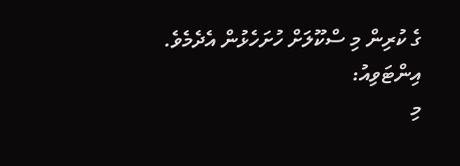ގެ ކުރިން މި ސްކޫލަށް ހުށަހެޅުން އެދެމެވެ.
އިންޓަވިއު:
މި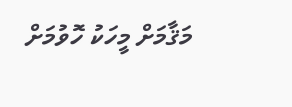މަޤާމަށް މީހަކު ހޮވުމަށް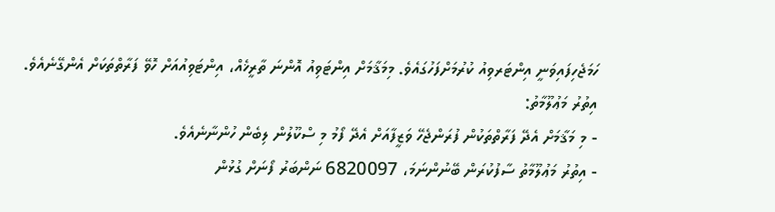ހަމަޖެހިފައިވަނީ އިންޓަރވިއު ކުރުމަށްފަހުގައެވެ. މިމަޤާމަށް އިންޓަވިއު އޮންނަ ތާރީޚެއް، އިންޓަވިއުއަށް ހޮވޭ ފަރާތްތަކަށް އެންގޭނެއެވެ.
އިތުރު މަޢުލޫމާތު:
- މި މަޤާމަށް އެދޭ ފަރާތްތަކުން ފުރަންޖެހޭ ވަޒީފާއަށް އެދޭ ފޯމު މި ސްކޫލުން ލިބެން ހުންނާނެއެވެ.
- އިތުރު މަޢުލޫމާތު ސާފުކުރަން ބޭނުންނަމަ، 6820097 ނަންބަރު ފޯނަށް ގުޅުން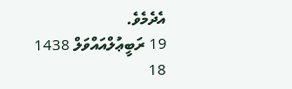އެދެމެވެ.
19 ރަބީޢުލްއައްވަލް 1438
18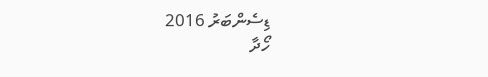ޑިސެންބަރު 2016
ހޯދާ